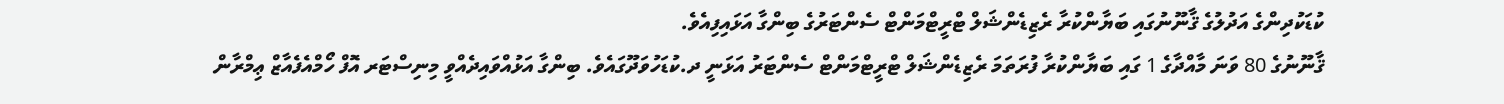ކުޑަކުދިންގެ އަދުލުގެ ޤާނޫނުގައި ބަޔާންކުރާ ރެޒިޑެންޝަލް ޓްރީޓްމަންޓް ސެންޓަރުގެ ބިންގާ އަޅައިފިއެވެ.
ޤާނޫނުގެ 80 ވަނަ މާއްދާގެ 1 ގައި ބަޔާންކުރާ ފުރަތަމަ ރެޒިޑެންޝަލް ޓްރީޓްމަންޓް ސެންޓަރު އަޅަނީ ދ.ކުޑަހުވަދޫގައެވެ. ބިންގާ އަޅުއްވައިދެއްވީ މިނިސްޓަރ އޮފް ހޯމްއެފެއާޒް ޢިމްރާން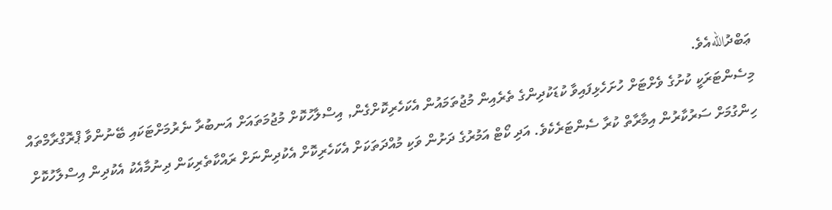ޢަބްދުاللهއެވެ.
މިސެންޓަރަކީ ކުށުގެ ވެށްޓަށް ހުށަހެޅިފައިވާ ކުޑަކުދިންގެ ތެރެއިން މުޖުތަމައުން އެކަހެރިކޮށްގެން, އިސްލާހުކޮށް މުޖުމަތައަށް އަނބުރާ ނެރުމަށްޓަކައި ބޭނުންވާ ޕްރޮގްރާމްތައް ހިންގުމަށް ސަރުކާރުން އިމާރާތް ކުރާ ސެންޓަރެކެވެ. އަދި ކޯޓް އަމުރުގެ ދަށުން ވަކި މުއްދަތަކަށް އެކަހެރިކޮށް އެކުދިންނަށް ރައްކާތެރިކަން ދިނުމާއެކު އެކުދިން އިސްލާހުކޮށް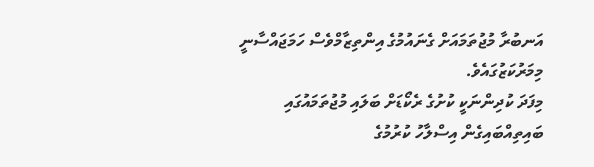އަނބުރާ މުޖުތަމައަށް ގެނައުމުގެ އިންތިޒާމްވެސް ހަމަޖައްސާނީ މިމަރުކަޒުގައެވެ.
މިފަދަ ކުދިންނަކީ ކުށުގެ ރެކޯޑަށް ބަލައި މުޖުތަމައުގައި ބައިތިއްބައިގެން އިސްލާހު ކުރުމުގެ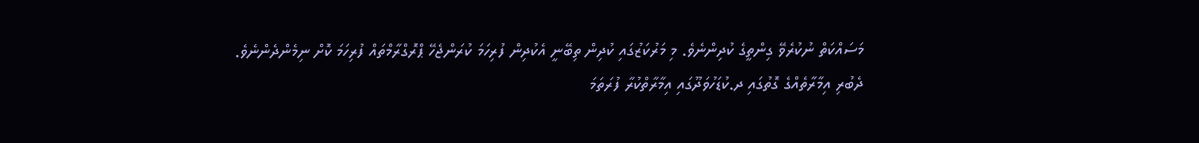މަސައްކަތް ނުކުރެވޭ ގިންތީގެ ކުދިންނެވެ. މި މަރުކަޒުގައި ކުދިން ތިބޭނީ އެކުދިން ފުރިހަމަ ކުރަންޖެހޭ ޕްރޮގްރާމްތައް ފުރިހަމަ ކޮށް ނިމެންދެންނެވެ.
ދެބުރި އިމާރާތެއްގެ ގޮތުގައި ދ.ކުޑަހުވަދޫގައި އިމާރާތްކުރާ ފުރަތަމަ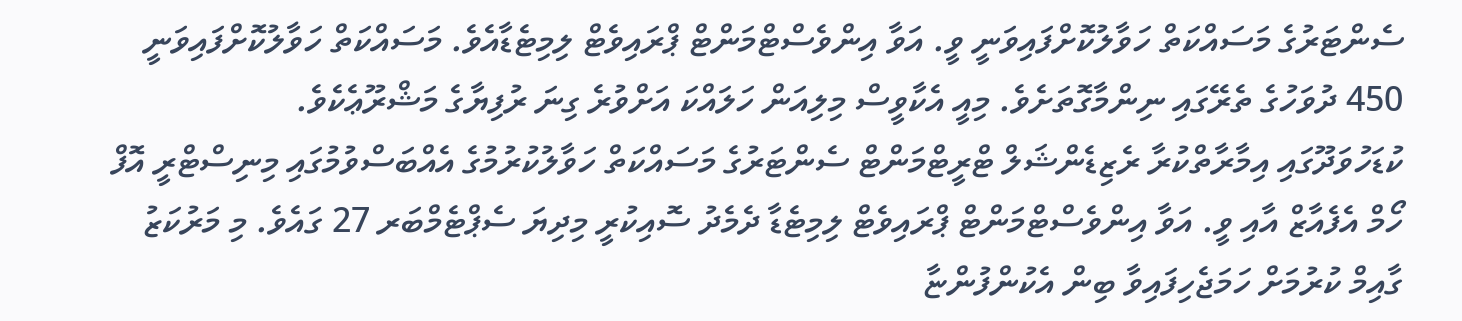ސެންޓަރުގެ މަސައްކަތް ހަވާލުކޮށްފައިވަނީ ވީ. އަވާ އިންވެސްޓްމަންޓް ޕްރައިވެޓް ލިމިޓެޑާއެވެ. މަސައްކަތް ހަވާލުކޮށްފައިވަނީ 450 ދުވަހުގެ ތެރޭގައި ނިންމާގޮތަށެވެ. މިއީ އެކާވީސް މިލިއަން ހަލައްކަ އަށްވުރެ ގިނަ ރުފިޔާގެ މަޝްރޫޢެކެވެ.
ކުޑަހުވަދޫގައި އިމާރާތްކުރާ ރެޒިޑެންޝަލް ޓްރީޓްމަންޓް ސެންޓަރުގެ މަސައްކަތް ހަވާލުކުރުމުގެ އެއްބަސްވުމުގައި މިނިސްޓްރީ އޮފް ހޯމް އެފެއާޒް އާއި ވީ. އަވާ އިންވެސްޓްމަންޓް ޕްރައިވެޓް ލިމިޓެޑާ ދެމެދު ސޮއިކުރީ މިދިޔަ ސެޕްޓެމްބަރ 27 ގައެވެ. މި މަރުކަޒު ގާއިމް ކުރުމަށް ހަމަޖެހިފައިވާ ބިން އެކުންފުންޏާ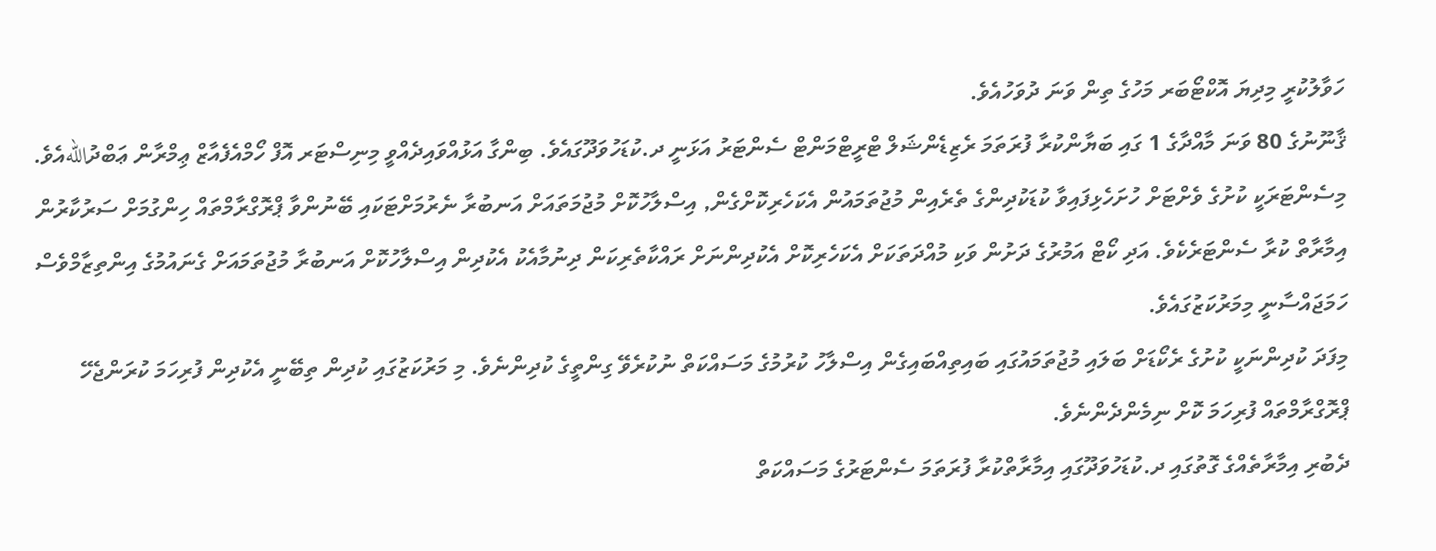ހަވާލުކުރީ މިދިޔަ އޮކްޓޯބަރ މަހުގެ ތިން ވަނަ ދުވަހުއެވެ.
ޤާނޫނުގެ 80 ވަނަ މާއްދާގެ 1 ގައި ބަޔާންކުރާ ފުރަތަމަ ރެޒިޑެންޝަލް ޓްރީޓްމަންޓް ސެންޓަރު އަޅަނީ ދ.ކުޑަހުވަދޫގައެވެ. ބިންގާ އަޅުއްވައިދެއްވީ މިނިސްޓަރ އޮފް ހޯމްއެފެއާޒް ޢިމްރާން ޢަބްދުاللهއެވެ.
މިސެންޓަރަކީ ކުށުގެ ވެށްޓަށް ހުށަހެޅިފައިވާ ކުޑަކުދިންގެ ތެރެއިން މުޖުތަމައުން އެކަހެރިކޮށްގެން, އިސްލާހުކޮށް މުޖުމަތައަށް އަނބުރާ ނެރުމަށްޓަކައި ބޭނުންވާ ޕްރޮގްރާމްތައް ހިންގުމަށް ސަރުކާރުން އިމާރާތް ކުރާ ސެންޓަރެކެވެ. އަދި ކޯޓް އަމުރުގެ ދަށުން ވަކި މުއްދަތަކަށް އެކަހެރިކޮށް އެކުދިންނަށް ރައްކާތެރިކަން ދިނުމާއެކު އެކުދިން އިސްލާހުކޮށް އަނބުރާ މުޖުތަމައަށް ގެނައުމުގެ އިންތިޒާމްވެސް ހަމަޖައްސާނީ މިމަރުކަޒުގައެވެ.
މިފަދަ ކުދިންނަކީ ކުށުގެ ރެކޯޑަށް ބަލައި މުޖުތަމައުގައި ބައިތިއްބައިގެން އިސްލާހު ކުރުމުގެ މަސައްކަތް ނުކުރެވޭ ގިންތީގެ ކުދިންނެވެ. މި މަރުކަޒުގައި ކުދިން ތިބޭނީ އެކުދިން ފުރިހަމަ ކުރަންޖެހޭ ޕްރޮގްރާމްތައް ފުރިހަމަ ކޮށް ނިމެންދެންނެވެ.
ދެބުރި އިމާރާތެއްގެ ގޮތުގައި ދ.ކުޑަހުވަދޫގައި އިމާރާތްކުރާ ފުރަތަމަ ސެންޓަރުގެ މަސައްކަތް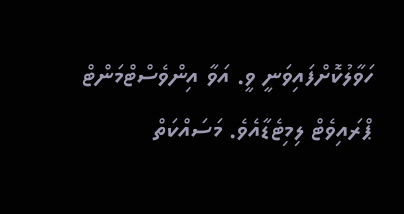ހަވާލުކޮށްފައިވަނީ ވީ. އަވާ އިންވެސްޓްމަންޓް ޕްރައިވެޓް ލިމިޓެޑާއެވެ. މަސައްކަތް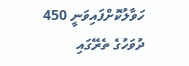ހަވާލުކޮށްފައިވަނީ 450 ދުވަހުގެ ތެރޭގައި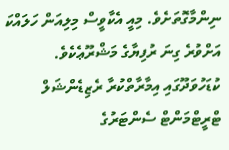ނިންމާގޮތަށެވެ. މިއީ އެކާވީސް މިލިއަން ހަލައްކަ އަށްވުރެ ގިނަ ރުފިޔާގެ މަޝްރޫޢެކެވެ.
ކުޑަހުވަދޫގައި އިމާރާތްކުރާ ރެޒިޑެންޝަލް ޓްރީޓްމަންޓް ސެންޓަރުގެ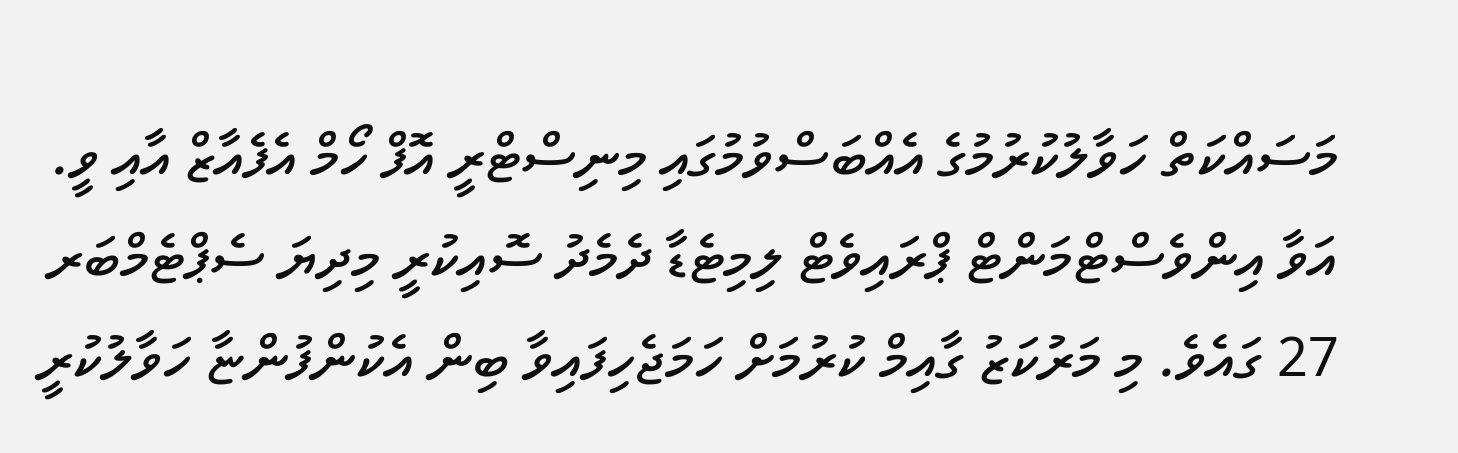މަސައްކަތް ހަވާލުކުރުމުގެ އެއްބަސްވުމުގައި މިނިސްޓްރީ އޮފް ހޯމް އެފެއާޒް އާއި ވީ. އަވާ އިންވެސްޓްމަންޓް ޕްރައިވެޓް ލިމިޓެޑާ ދެމެދު ސޮއިކުރީ މިދިޔަ ސެޕްޓެމްބަރ 27 ގައެވެ. މި މަރުކަޒު ގާއިމް ކުރުމަށް ހަމަޖެހިފައިވާ ބިން އެކުންފުންޏާ ހަވާލުކުރީ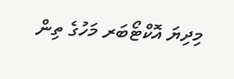މިދިޔަ އޮކްޓޯބަރ މަހުގެ ތިން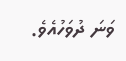ވަނަ ދުވަހުއެވެ.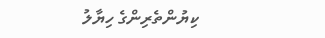ކިޔުންތެރިންގެ ހިޔާލު